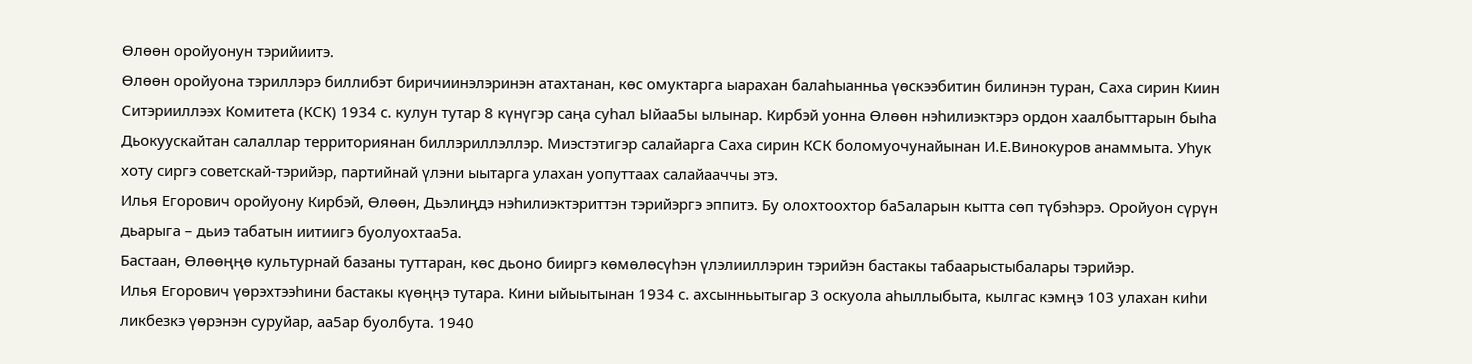Ѳлөөн оройуонун тэрийиитэ.
Ѳлөөн оройуона тэриллэрэ биллибэт биричиинэлэринэн атахтанан, көс омуктарга ыарахан балаһыанньа үөскээбитин билинэн туран, Саха сирин Киин Ситэрииллээх Комитета (КСК) 1934 с. кулун тутар 8 күнүгэр саңа суһал Ыйаа5ы ылынар. Кирбэй уонна Ѳлөөн нэһилиэктэрэ ордон хаалбыттарын быһа Дьокуускайтан салаллар территориянан биллэриллэллэр. Миэстэтигэр салайарга Саха сирин КСК боломуочунайынан И.Е.Винокуров анаммыта. Уһук хоту сиргэ советскай-тэрийэр, партийнай үлэни ыытарга улахан уопуттаах салайааччы этэ.
Илья Егорович оройуону Кирбэй, Ѳлөөн, Дьэлиңдэ нэһилиэктэриттэн тэрийэргэ эппитэ. Бу олохтоохтор ба5аларын кытта сөп түбэһэрэ. Оройуон сүрүн дьарыга – дьиэ табатын иитиигэ буолуохтаа5а.
Бастаан, Ѳлөөңңө культурнай базаны туттаран, көс дьоно бииргэ көмөлөсүһэн үлэлииллэрин тэрийэн бастакы табаарыстыбалары тэрийэр.
Илья Егорович үөрэхтээһини бастакы күөңңэ тутара. Кини ыйыытынан 1934 с. ахсынньытыгар 3 оскуола аһыллыбыта, кылгас кэмңэ 103 улахан киһи ликбезкэ үөрэнэн суруйар, аа5ар буолбута. 1940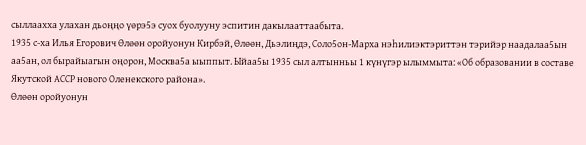сыллаахха улахан дьоңңо үөрэ5э суох буолууну эспитин дакылааттаабыта.
1935 с-ха Илья Егорович Ѳлөөн оройуонун Кирбэй, Ѳлөөн, Дьэлиңдэ, Соло5он-Марха нэһилиэктэриттэн тэрийэр наадалаа5ын аа5ан, ол бырайыагын оңорон, Москва5а ыыппыт. Ыйаа5ы 1935 сыл алтынньы 1 күнүгэр ылыммыта: «Об образовании в составе Якутской АССР нового Оленекского района».
Ѳлөөн оройуонун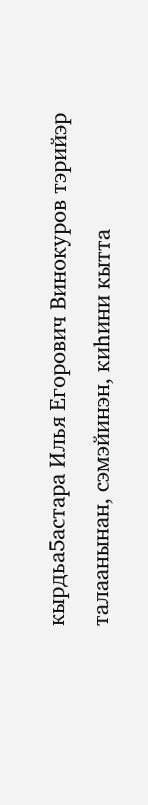кырдьа5астара Илья Егорович Винокуров тэрийэр талаанынан, сэмэйинэн, киһини кытта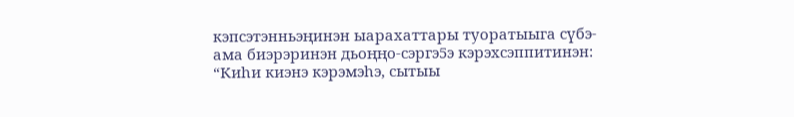кэпсэтэнньэңинэн ыарахаттары туоратыыга сүбэ-ама биэрэринэн дьоңңо-сэргэ5э кэрэхсэппитинэн: “Киһи киэнэ кэрэмэһэ, сытыы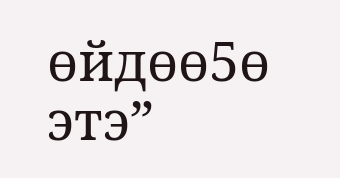өйдөө5ө этэ”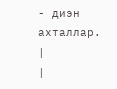- диэн ахталлар.
|
|